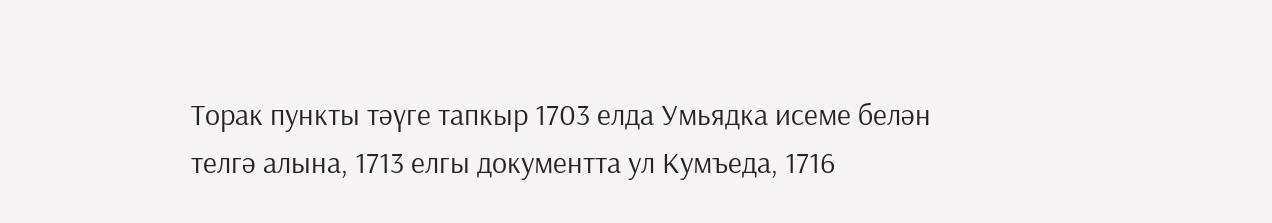Торак пункты тәүге тапкыр 1703 елда Умьядка исеме белән телгә алына, 1713 елгы документта ул Кумъеда, 1716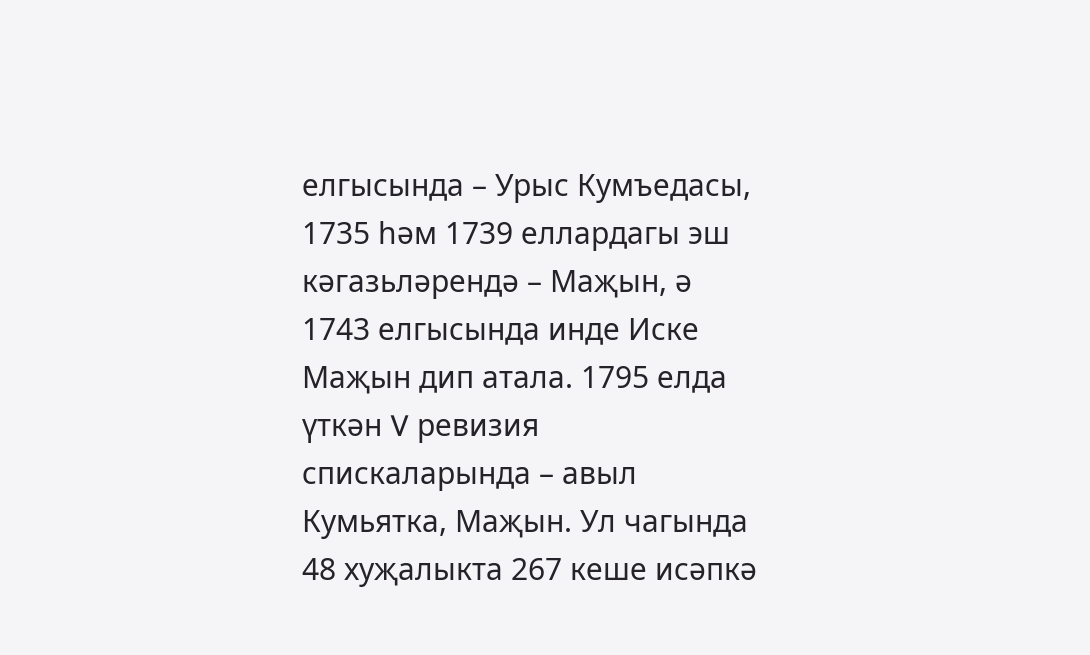елгысында – Урыс Кумъедасы, 1735 һәм 1739 еллардагы эш кәгазьләрендә – Маҗын, ә 1743 елгысында инде Иске Маҗын дип атала. 1795 елда үткән V ревизия спискаларында – авыл Кумьятка, Маҗын. Ул чагында 48 хуҗалыкта 267 кеше исәпкә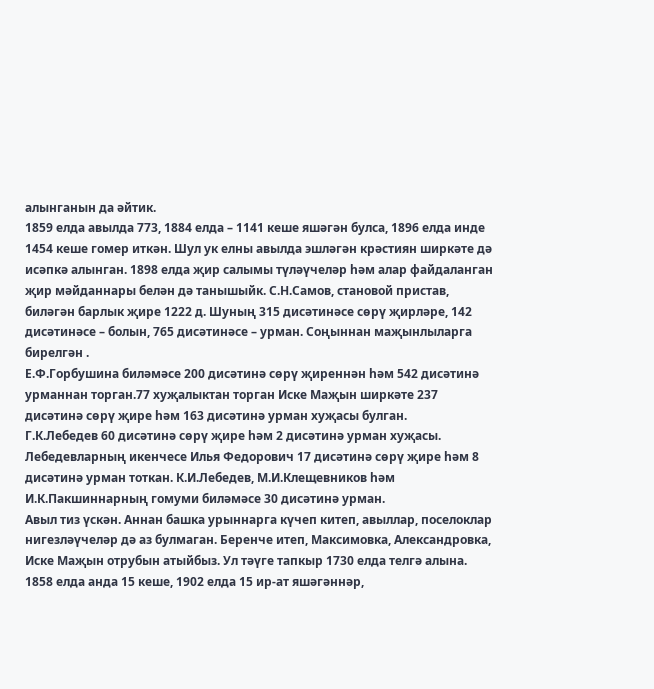алынганын да әйтик.
1859 елда авылда 773, 1884 елда – 1141 кеше яшәгән булса, 1896 елда инде 1454 кеше гомер иткән. Шул ук елны авылда эшләгән крәстиян ширкәте дә исәпкә алынган. 1898 елда җир салымы түләүчеләр һәм алар файдаланган җир мәйданнары белән дә танышыйк. С.Н.Самов, становой пристав, биләгән барлык җире 1222 д. Шуның 315 дисәтинәсе сөрү җирләре, 142 дисәтинәсе – болын, 765 дисәтинәсе – урман. Соңыннан маҗынлыларга бирелгән .
Е.Ф.Горбушина биләмәсе 200 дисәтинә сөрү җиреннән һәм 542 дисәтинә урманнан торган.77 хуҗалыктан торган Иске Маҗын ширкәте 237 дисәтинә сөрү җире һәм 163 дисәтинә урман хуҗасы булган.
Г.К.Лебедев 60 дисәтинә сөрү җире һәм 2 дисәтинә урман хуҗасы. Лебедевларның икенчесе Илья Федорович 17 дисәтинә сөрү җире һәм 8 дисәтинә урман тоткан. К.И.Лебедев, М.И.Клещевников һәм И.К.Пакшиннарның гомуми биләмәсе 30 дисәтинә урман.
Авыл тиз үскән. Аннан башка урыннарга күчеп китеп, авыллар, поселоклар нигезләүчеләр дә аз булмаган. Беренче итеп, Максимовка, Александровка, Иске Маҗын отрубын атыйбыз. Ул тәүге тапкыр 1730 елда телгә алына. 1858 елда анда 15 кеше, 1902 елда 15 ир-ат яшәгәннәр,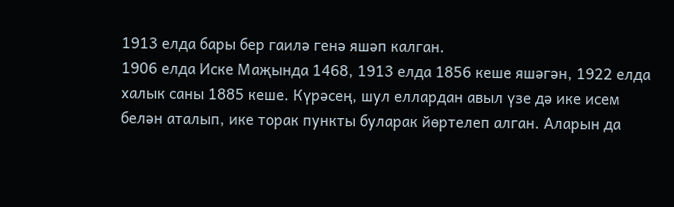1913 елда бары бер гаилә генә яшәп калган.
1906 елда Иске Маҗында 1468, 1913 елда 1856 кеше яшәгән, 1922 елда халык саны 1885 кеше. Күрәсең, шул еллардан авыл үзе дә ике исем белән аталып, ике торак пункты буларак йөртелеп алган. Аларын да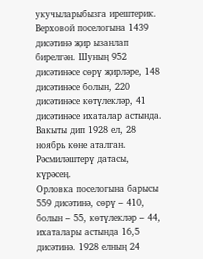укучыларыбызга ирештерик. Верховой поселогына 1439 дисәтинә җир ызанлап бирелгән. Шуның 952 дисәтинәсе сөрү җирләре, 148 дисәтинәсе болын, 220 дисәтинәсе көтүлекләр, 41 дисәтинәсе ихаталар астында. Вакыты дип 1928 ел, 28 ноябрь көне аталган. Рәсмиләштерү датасы, күрәсең.
Орловка поселогына барысы 559 дисәтинә, сөрү – 410, болын – 55, көтүлекләр – 44, ихаталары астында 16,5 дисәтинә. 1928 елның 24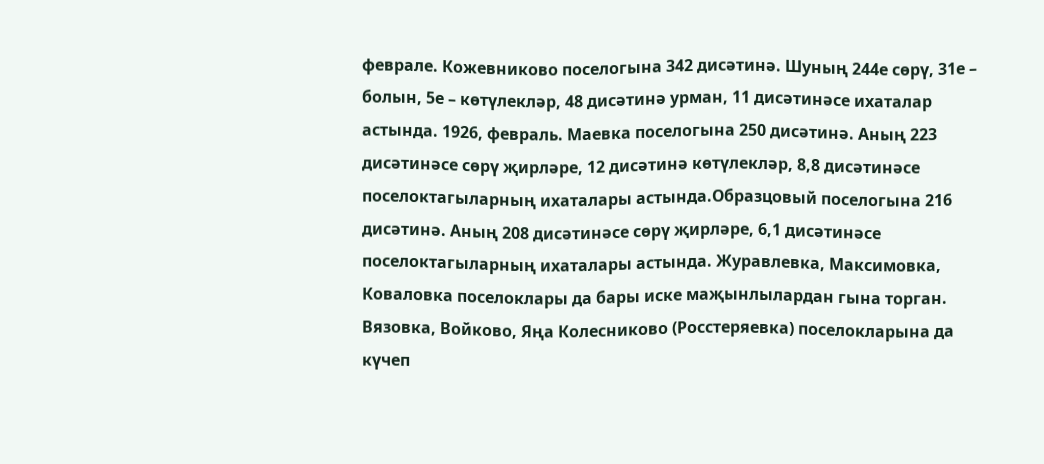феврале. Кожевниково поселогына 342 дисәтинә. Шуның 244е сөрү, 31е – болын, 5е – көтүлекләр, 48 дисәтинә урман, 11 дисәтинәсе ихаталар астында. 1926, февраль. Маевка поселогына 250 дисәтинә. Аның 223 дисәтинәсе сөрү җирләре, 12 дисәтинә көтүлекләр, 8,8 дисәтинәсе поселоктагыларның ихаталары астында.Образцовый поселогына 216 дисәтинә. Аның 208 дисәтинәсе сөрү җирләре, 6,1 дисәтинәсе поселоктагыларның ихаталары астында. Журавлевка, Максимовка, Коваловка поселоклары да бары иске маҗынлылардан гына торган. Вязовка, Войково, Яңа Колесниково (Росстеряевка) поселокларына да күчеп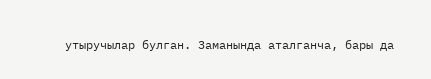утыручылар булган. Заманында аталганча, бары да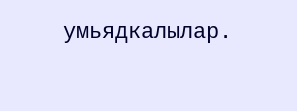умьядкалылар.